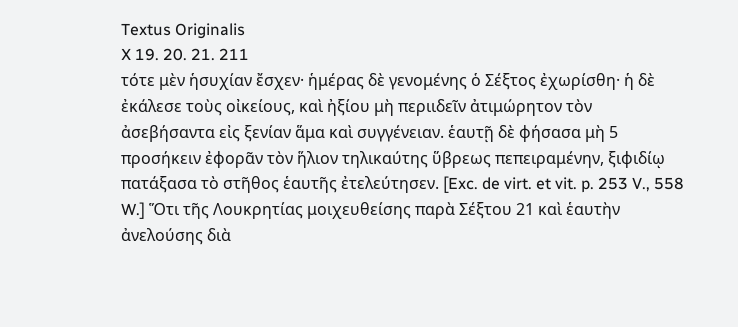Textus Originalis
X 19. 20. 21. 211
τότε μὲν ἡσυχίαν ἔσχεν· ἡμέρας δὲ γενομένης ὁ Σέξτος ἐχωρίσθη· ἡ δὲ ἐκάλεσε τοὺς οἰκείους, καὶ ἠξίου μὴ περιιδεῖν ἀτιμώρητον τὸν ἀσεβήσαντα εἰς ξενίαν ἅμα καὶ συγγένειαν. ἑαυτῇ δὲ φήσασα μὴ 5 προσήκειν ἐφορᾶν τὸν ἥλιον τηλικαύτης ὕβρεως πεπειραμένην, ξιφιδίῳ πατάξασα τὸ στῆθος ἑαυτῆς ἐτελεύτησεν. [Exc. de virt. et vit. p. 253 V., 558 W.] Ὅτι τῆς Λουκρητίας μοιχευθείσης παρὰ Σέξτου 21 καὶ ἑαυτὴν ἀνελούσης διὰ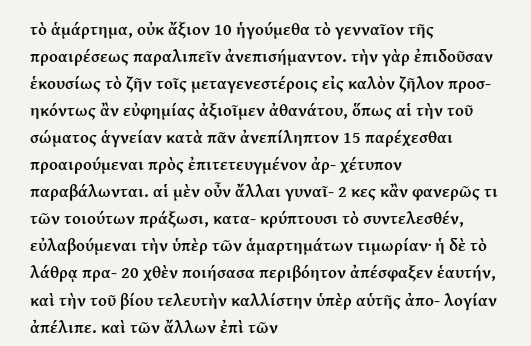τὸ ἁμάρτημα, οὐκ ἄξιον 10 ἡγούμεθα τὸ γενναῖον τῆς προαιρέσεως παραλιπεῖν ἀνεπισήμαντον. τὴν γὰρ ἐπιδοῦσαν ἑκουσίως τὸ ζῆν τοῖς μεταγενεστέροις εἰς καλὸν ζῆλον προσ- ηκόντως ἂν εὐφημίας ἀξιοῖμεν ἀθανάτου, ὅπως αἱ τὴν τοῦ σώματος ἁγνείαν κατὰ πᾶν ἀνεπίληπτον 15 παρέχεσθαι προαιρούμεναι πρὸς ἐπιτετευγμένον ἀρ- χέτυπον παραβάλωνται. αἱ μὲν οὖν ἄλλαι γυναῖ- 2 κες κἂν φανερῶς τι τῶν τοιούτων πράξωσι, κατα- κρύπτουσι τὸ συντελεσθέν, εὐλαβούμεναι τὴν ὑπὲρ τῶν ἁμαρτημάτων τιμωρίαν· ἡ δὲ τὸ λάθρᾳ πρα- 20 χθὲν ποιήσασα περιβόητον ἀπέσφαξεν ἑαυτήν, καὶ τὴν τοῦ βίου τελευτὴν καλλίστην ὑπὲρ αὑτῆς ἀπο- λογίαν ἀπέλιπε. καὶ τῶν ἄλλων ἐπὶ τῶν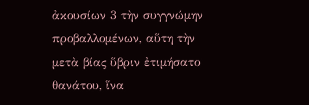ἀκουσίων 3 τὴν συγγνώμην προβαλλομένων, αὕτη τὴν μετὰ βίας ὕβριν ἐτιμήσατο θανάτου, ἵνα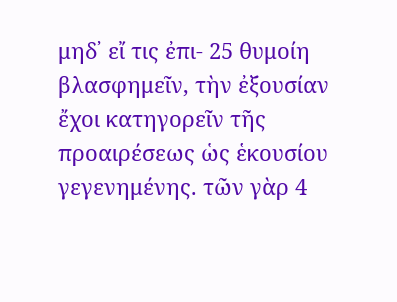μηδ᾿ εἴ τις ἐπι- 25 θυμοίη βλασφημεῖν, τὴν ἐξουσίαν ἔχοι κατηγορεῖν τῆς προαιρέσεως ὡς ἑκουσίου γεγενημένης. τῶν γὰρ 4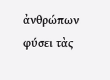ἀνθρώπων φύσει τὰς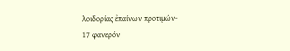λοιδορίας ἐπαίνων προτιμών-
17 φανερόν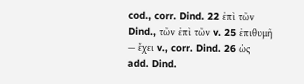cod., corr. Dind. 22 ἐπὶ τῶν Dind., τῶν ἐπὶ τῶν v. 25 ἐπιθυμῆ — ἔχει v., corr. Dind. 26 ὡς add. Dind.